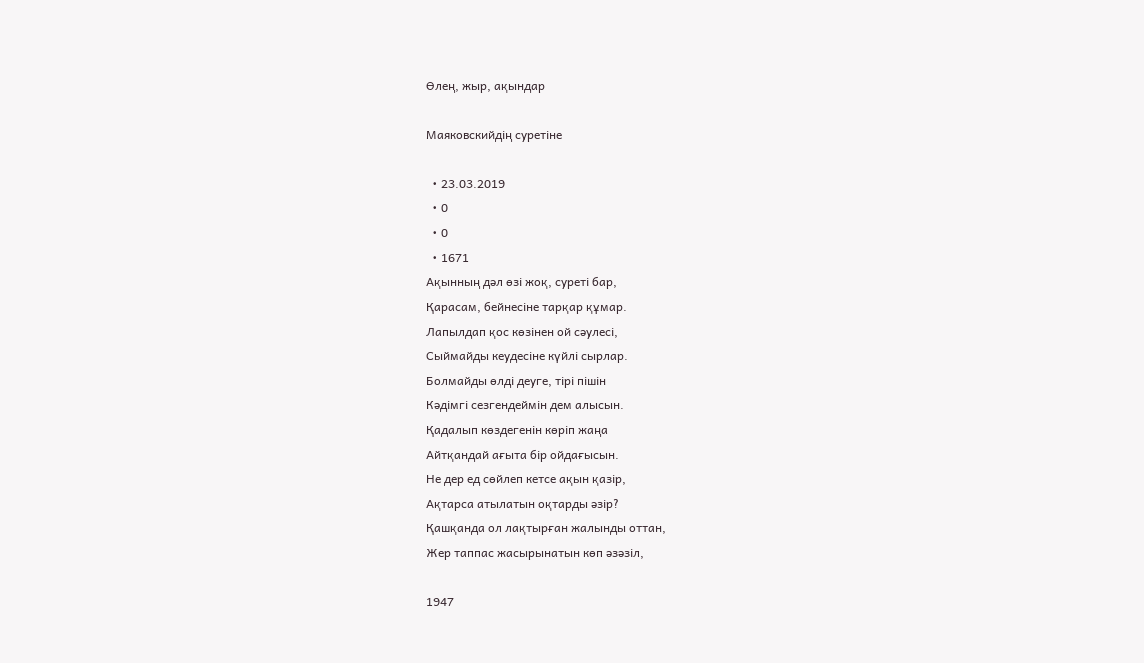Өлең, жыр, ақындар

Маяковскийдің суретіне

  • 23.03.2019
  • 0
  • 0
  • 1671
Ақынның дәл өзі жоқ, суреті бар,
Қарасам, бейнесіне тарқар құмар.
Лапылдап қос көзінен ой сәулесі,
Сыймайды кеудесіне күйлі сырлар.
Болмайды өлді деуге, тірі пішін
Кәдімгі сезгендеймін дем алысын.
Қадалып көздегенін көріп жаңа
Айтқандай ағыта бір ойдағысын.
Не дер ед сөйлеп кетсе ақын қазір,
Ақтарса атылатын оқтарды әзір?
Қашқанда ол лақтырған жалынды оттан,
Жер таппас жасырынатын көп әзәзіл,

1947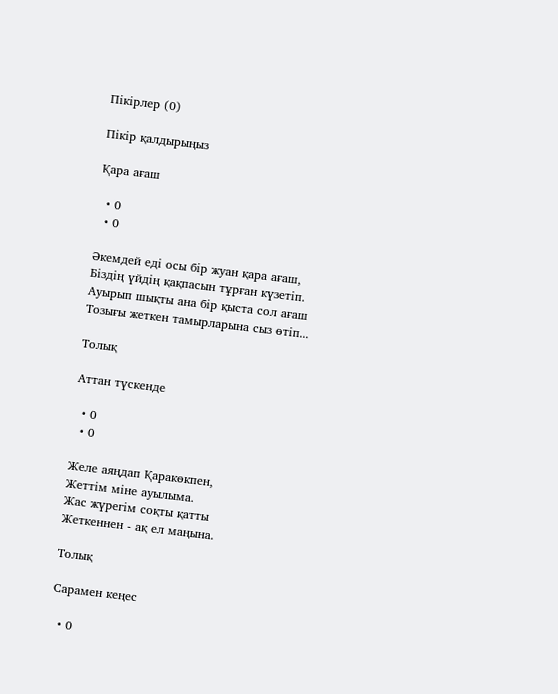Пікірлер (0)

Пікір қалдырыңыз

Қара ағаш

  • 0
  • 0

Әкемдей еді осы бір жуан қара ағаш,
Біздің үйдің қақпасын тұрған күзетіп.
Ауырып шықты ана бір қыста сол ағаш
Тозығы жеткен тамырларына сыз өтіп...

Толық

Аттан түскенде

  • 0
  • 0

Желе аяңдап Қаракөкпен,
Жеттім міне ауылыма.
Жас жүрегім соқты қатты
Жеткеннен - ақ ел маңына.

Толық

Сарамен кеңес

  • 0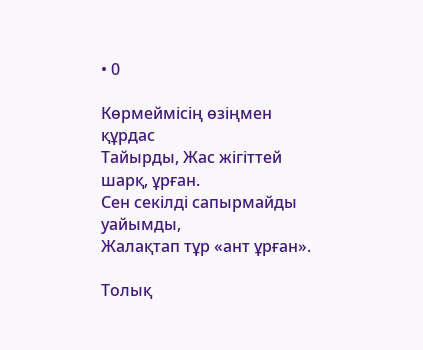• 0

Көрмеймісің өзіңмен құрдас
Тайырды, Жас жігіттей шарқ, ұрған.
Сен секілді сапырмайды уайымды,
Жалақтап тұр «ант ұрған».

Толық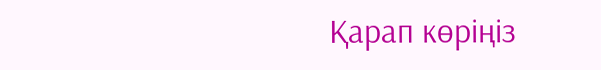Қарап көріңіз